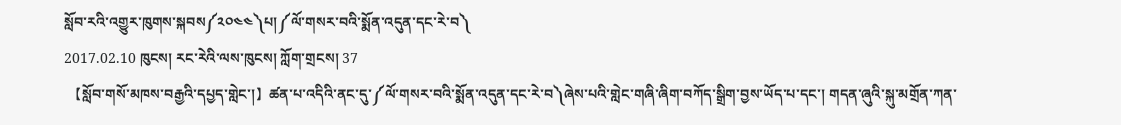སློབ་རའི་འགྱུར་ཁུགས་སྐབས༼༢༠༤༤༽པ།༼ལོ་གསར་བའི་སྨོན་འདུན་དང་རེ་བ༽
2017.02.10 ཁུངས། རང་རེའི་ལས་ཁུངས། ཀློག་གྲངས། 37
 【སློབ་གསོ་མཁས་བརྒྱའི་དཔྱད་གླེང་།】ཚན་པ་འདིའི་ནང་དུ་༼ལོ་གསར་བའི་སྨོན་འདུན་དང་རེ་བ༽ཞེས་པའི་གླེང་གཞི་ཞིག་བཀོད་སྒྲིག་བྱས་ཡོད་པ་དང་། གདན་ཞུའི་སྐུ་མགྲོན་ཀན་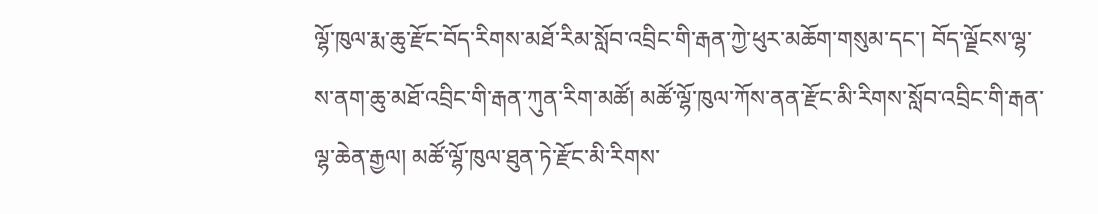ལྷོ་ཁུལ་རྨ་ཆུ་རྫོང་བོད་རིགས་མཐོ་རིམ་སློབ་འབྲིང་གི་རྒན་ཀྱེ་ཕུར་མཆོག་གསུམ་དང་། བོད་ལྗོངས་ལྷ་ས་ནག་ཆུ་མཐོ་འབྲིང་གི་རྒན་ཀུན་རིག་མཚོ། མཚོ་ལྷོ་ཁུལ་ཀོས་ནན་རྫོང་མི་རིགས་སློབ་འབྲིང་གི་རྒན་ལྷ་ཆེན་རྒྱལ། མཚོ་ལྷོ་ཁུལ་ཐུན་ཏེ་རྫོང་མི་རིགས་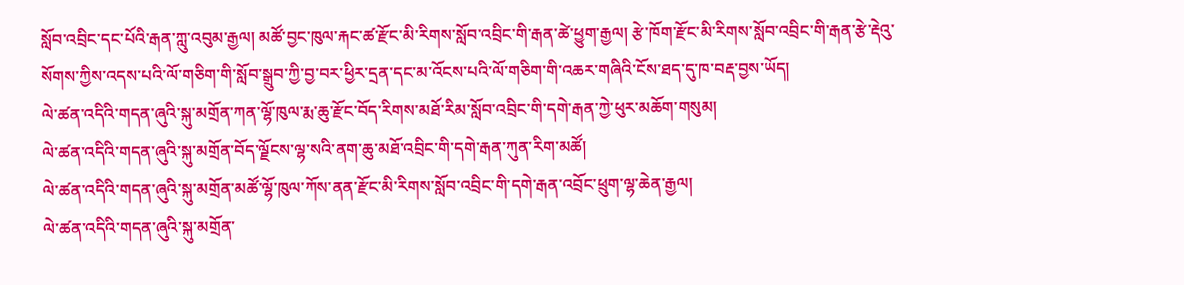སློབ་འབྲིང་དང་པོའི་རྒན་ཀླུ་འབུམ་རྒྱལ། མཚོ་བྱང་ཁུལ་རྐང་ཚ་རྫོང་མི་རིགས་སློབ་འབྲིང་གི་རྒན་ཚེ་ཕྱུག་རྒྱལ། རྩེ་ཁོག་རྫོང་མི་རིགས་སློབ་འབྲིང་གི་རྒན་རྩེ་རྡེའུ་སོགས་ཀྱིས་འདས་པའི་ལོ་གཅིག་གི་སློབ་སྒྲུབ་ཀྱི་བྱ་བར་ཕྱིར་དྲན་དང་མ་འོངས་པའི་ལོ་གཅིག་གི་འཆར་གཞིའི་ངོས་ཐད་དུ་ཁ་བརྡ་བྱས་ཡོད།
ལེ་ཚན་འདིའི་གདན་ཞུའི་སྐུ་མགྲོན་ཀན་ལྷོ་ཁུལ་རྨ་ཆུ་རྫོང་བོད་རིགས་མཐོ་རིམ་སློབ་འབྲིང་གི་དགེ་རྒན་ཀྱེ་ཕུར་མཆོག་གསུམ།
ལེ་ཚན་འདིའི་གདན་ཞུའི་སྐུ་མགྲོན་བོད་ལྗོངས་ལྷ་སའི་ནག་ཆུ་མཐོ་འབྲིང་གི་དགེ་རྒན་ཀུན་རིག་མཚོ།
ལེ་ཚན་འདིའི་གདན་ཞུའི་སྐུ་མགྲོན་མཚོ་ལྷོ་ཁུལ་ཀོས་ནན་རྫོང་མི་རིགས་སློབ་འབྲིང་གི་དགེ་རྒན་འབྲོང་ཕྲུག་ལྷ་ཆེན་རྒྱལ།
ལེ་ཚན་འདིའི་གདན་ཞུའི་སྐུ་མགྲོན་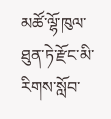མཚོ་ལྷོ་ཁུལ་ཐུན་ཏེ་རྫོང་མི་རིགས་སློབ་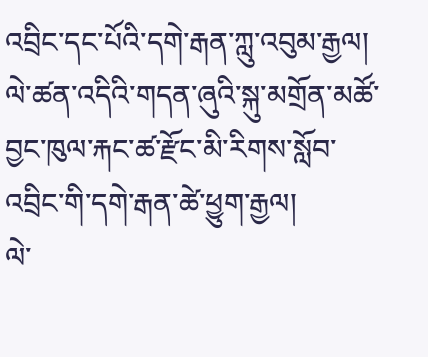འབྲིང་དང་པོའི་དགེ་རྒན་ཀླུ་འབུམ་རྒྱལ།
ལེ་ཚན་འདིའི་གདན་ཞུའི་སྐུ་མགྲོན་མཚོ་བྱང་ཁུལ་རྐང་ཚ་རྫོང་མི་རིགས་སློབ་འབྲིང་གི་དགེ་རྒན་ཚེ་ཕྱུག་རྒྱལ།
ལེ་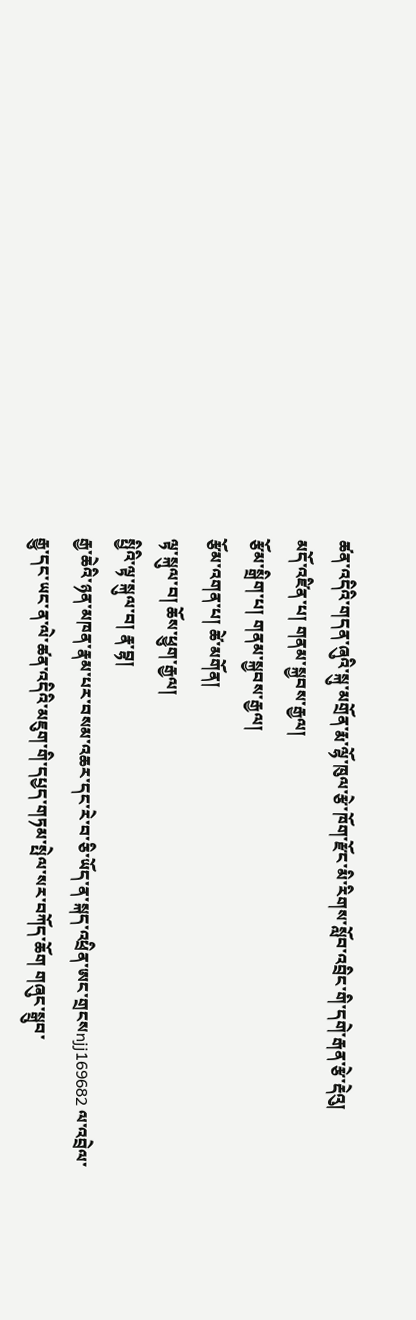ཚན་འདིའི་གདན་ཞུའི་སྐུ་མགྲོན་རྨ་ལྷོ་ཁུལ་རྩེ་ཁོག་རྫོང་མི་རིགས་སློབ་འབྲིང་གི་དགེ་རྒན་རྩེ་རྡེའུ།
མདོ་འཛིན་པ། གནམ་སྐྱབས་རྒྱལ།
རྩོམ་སྒྲིག་པ། གནམ་སྐྱབས་རྒྱལ།
རྩོམ་འགན་པ། ཚེ་མགོན།
ལྟ་སྐུལ་བ། ཆོས་ཕྱུག་རྒྱལ།
སྤྱིའི་ལྟ་སྐུལ་བ། རྣ་བྷ།
རྒྱ་ཆེའི་ཉན་མཁན་རྣམ་པར་བསམ་འཆར་དང་རེ་བ་ཅི་ཡོད་ན་སྐད་འཕྲིན་ཨང་གྲངསnjj169682 ལ་འབྲེལ་རྒྱུ་དང་ཡང་ན་ལེ་ཚན་འདིའི་མཇུག་གི་དཔྱད་གཏམ་སྤེལ་སར་བཀོད་ཆོག གཞུང་སྒྲུབ་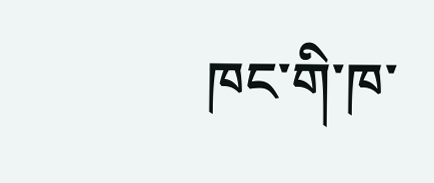ཁང་གི་ཁ་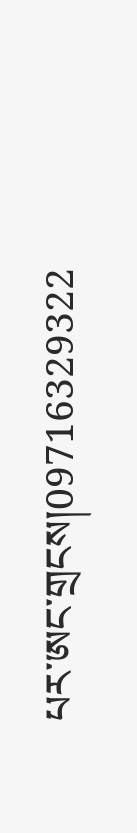པར་ཨང་གྲངས།09716329322